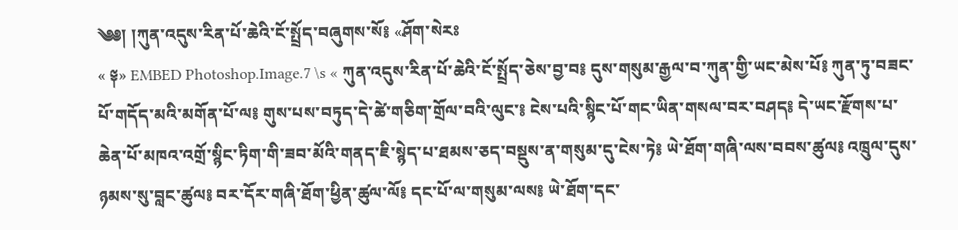༄༅། །ཀུན་འདུས་རིན་པོ་ཆེའི་ངོ་སྤྲོད་བཞུགས་སོ༔ «ཤོག་སེརཿ
« ༈» EMBED Photoshop.Image.7 \s « ཀུན་འདུས་རིན་པོ་ཆེའི་ངོ་སྤྲོད་ཅེས་བྱ་བ༔ དུས་གསུམ་རྒྱལ་བ་ཀུན་གྱི་ཡང་མེས་པོ༔ ཀུན་ཏུ་བཟང་པོ་གདོད་མའི་མགོན་པོ་ལ༔ གུས་པས་བཏུད་དེ་ཚེ་གཅིག་གྲོལ་བའི་ལུང་༔ ངེས་པའི་སྙིང་པོ་གང་ཡིན་གསལ་བར་བཤད༔ དེ་ཡང་རྫོགས་པ་ཆེན་པོ་མཁའ་འགྲོ་སྙིང་ཏིག་གི་ཟབ་མོའི་གནད་ཇི་སྙེད་པ་ཐམས་ཅད་བསྡུས་ན་གསུམ་དུ་ངེས་ཏེ༔ ཡེ་ཐོག་གཞི་ལས་བབས་ཚུལ༔ འཁྲུལ་དུས་ཉམས་སུ་བླང་ཚུལ༔ བར་དོར་གཞི་ཐོག་ཕྱིན་ཚུལ་ལོ༔ དང་པོ་ལ་གསུམ་ལས༔ ཡེ་ཐོག་དང་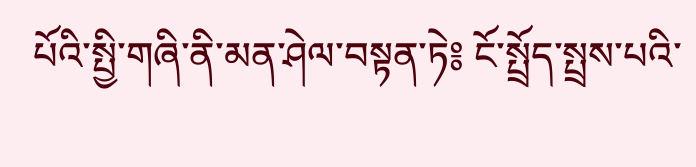པོའི་སྤྱི་གཞི་ནི་མན་ཤེལ་བསྟན་ཏེ༔ ངོ་སྤྲོད་སྤྲས་པའི་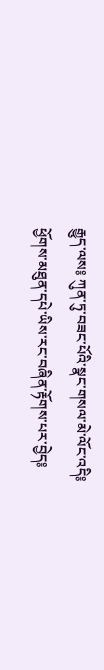རྒྱུད་ལས༔ ཀུན་ཏུ་བཟང་པོའི་སྣང་གསལ་མེ་ལོང་འདི༔ ཕྱོགས་མཐུན་དཔེ་ཡིས་རང་བཞིན་རྟོགས་པར་བྱེད༔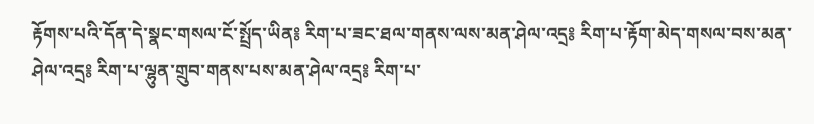རྟོགས་པའི་དོན་དེ་སྣང་གསལ་ངོ་སྤྲོད་ཡིན༔ རིག་པ་ཟང་ཐལ་གནས་ལས་མན་ཤེལ་འདྲ༔ རིག་པ་རྟོག་མེད་གསལ་བས་མན་ཤེལ་འདྲ༔ རིག་པ་ལྷུན་གྲུབ་གནས་པས་མན་ཤེལ་འདྲ༔ རིག་པ་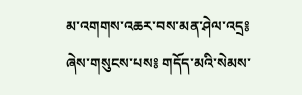མ་འགགས་འཆར་བས་མན་ཤེལ་འདྲ༔ ཞེས་གསུངས་པས༔ གདོད་མའི་སེམས་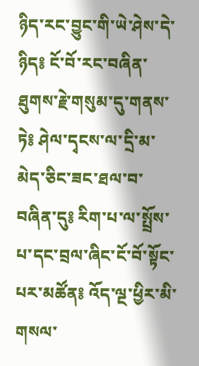ཉིད་རང་བྱུང་གི་ཡེ་ཤེས་དེ་ཉིད༔ ངོ་བོ་རང་བཞིན་ཐུགས་རྗེ་གསུམ་དུ་གནས་ཏེ༔ ཤེལ་དྭངས་ལ་དྲི་མ་མེད་ཅིང་ཟང་ཐལ་བ་བཞིན་དུ༔ རིག་པ་ལ་སྤྲོས་པ་དང་བྲལ་ཞིང་ངོ་བོ་སྟོང་པར་མཚོན༔ འོད་ལྔ་ཕྱིར་མི་གསལ་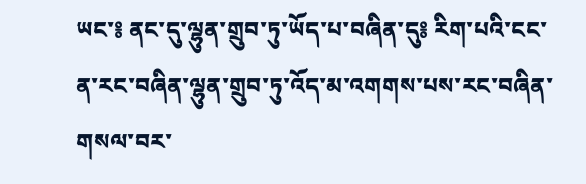ཡང་༔ ནང་དུ་ལྷུན་གྲུབ་ཏུ་ཡོད་པ་བཞིན་དུ༔ རིག་པའི་ངང་ན་རང་བཞིན་ལྷུན་གྲུབ་ཏུ་འོད་མ་འགགས་པས་རང་བཞིན་གསལ་བར་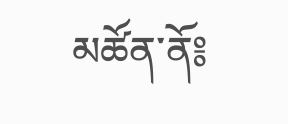མཚོན་ནོ༔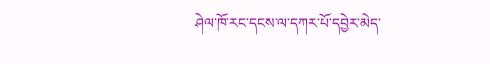ཤེལ་ཁོ་རང་དངས་ལ་དཀར་པོ་དབྱེར་མེད་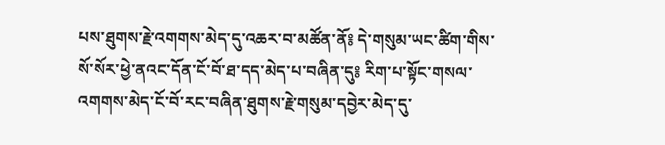པས་ཐུགས་རྗེ་འགགས་མེད་དུ་འཆར་བ་མཚོན་ནོ༔ དེ་གསུམ་ཡང་ཚིག་གིས་སོ་སོར་ཕྱེ་ནའང་དོན་ངོ་བོ་ཐ་དད་མེད་པ་བཞིན་དུ༔ རིག་པ་སྟོང་གསལ་འགགས་མེད་ངོ་བོ་རང་བཞིན་ཐུགས་རྗེ་གསུམ་དབྱེར་མེད་དུ་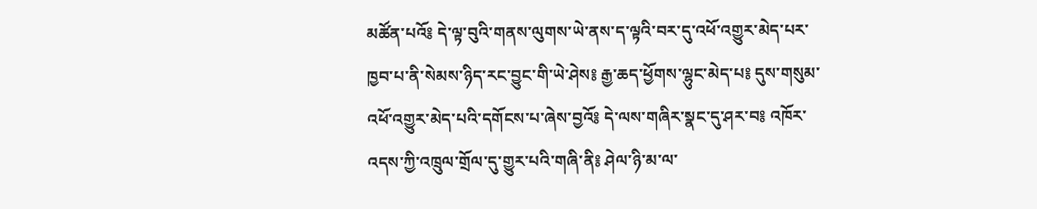མཚོན་པའོ༔ དེ་ལྟ་བུའི་གནས་ལུགས་ཡེ་ནས་ད་ལྟའི་བར་དུ་འཕོ་འགྱུར་མེད་པར་ཁྱབ་པ་ནི་སེམས་ཉིད་རང་བྱུང་གི་ཡེ་ཤེས༔ རྒྱ་ཆད་ཕྱོགས་ལྷུང་མེད་པ༔ དུས་གསུམ་འཕོ་འགྱུར་མེད་པའི་དགོངས་པ་ཞེས་བྱའོ༔ དེ་ལས་གཞིར་སྣང་དུ་ཤར་བ༔ འཁོར་འདས་ཀྱི་འཁྲུལ་གྲོལ་དུ་གྱུར་པའི་གཞི་ནི༔ ཤེལ་ཉི་མ་ལ་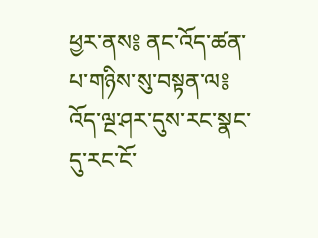ཕྱར་ནས༔ ནང་འོད་ཚན་པ་གཉིས་སུ་བསྟན་ལ༔ འོད་ལྔ་ཤར་དུས་རང་སྣང་དུ་རང་ངོ་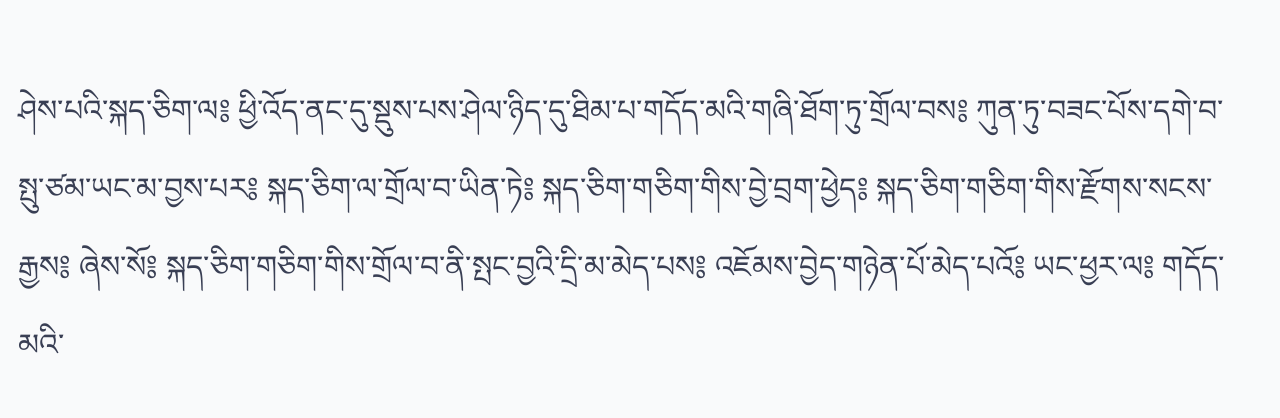ཤེས་པའི་སྐད་ཅིག་ལ༔ ཕྱི་འོད་ནང་དུ་སྡུས་པས་ཤེལ་ཉིད་དུ་ཐིམ་པ་གདོད་མའི་གཞི་ཐོག་ཏུ་གྲོལ་བས༔ ཀུན་ཏུ་བཟང་པོས་དགེ་བ་སྤུ་ཙམ་ཡང་མ་བྱས་པར༔ སྐད་ཅིག་ལ་གྲོལ་བ་ཡིན་ཏེ༔ སྐད་ཅིག་གཅིག་གིས་བྱེ་བྲག་ཕྱེད༔ སྐད་ཅིག་གཅིག་གིས་རྫོགས་སངས་རྒྱས༔ ཞེས་སོ༔ སྐད་ཅིག་གཅིག་གིས་གྲོལ་བ་ནི་སྤང་བྱའི་དྲི་མ་མེད་པས༔ འཇོམས་བྱེད་གཉེན་པོ་མེད་པའོ༔ ཡང་ཕྱར་ལ༔ གདོད་མའི་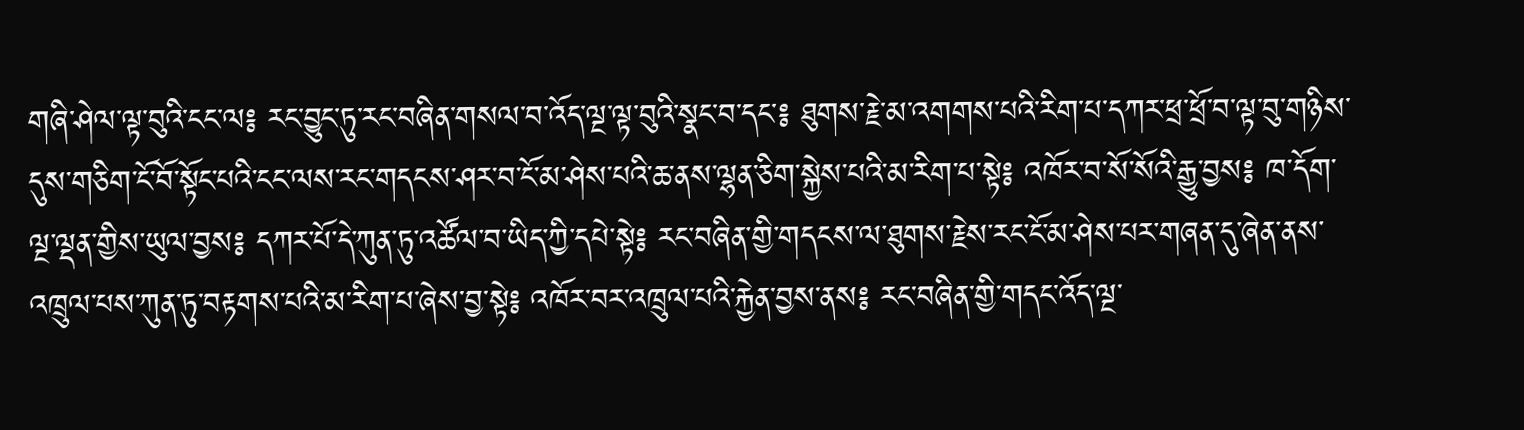གཞི་ཤེལ་ལྟ་བུའི་ངང་ལ༔ རང་བྱུང་ཏུ་རང་བཞིན་གསལ་བ་འོད་ལྔ་ལྟ་བུའི་སྣང་བ་དང་༔ ཐུགས་རྗེ་མ་འགགས་པའི་རིག་པ་དཀར་ཕྲ་ཕྲོ་བ་ལྟ་བུ་གཉིས་དུས་གཅིག་ངོ་བོ་སྟོང་པའི་ངང་ལས་རང་གདངས་ཤར་བ་ངོ་མ་ཤེས་པའི་ཆ་ནས་ལྷན་ཅིག་སྐྱེས་པའི་མ་རིག་པ་སྟེ༔ འཁོར་བ་སོ་སོའི་རྒྱུ་བྱས༔ ཁ་དོག་ལྔ་ལྡན་གྱིས་ཡུལ་བྱས༔ དཀར་པོ་དེ་ཀུན་ཏུ་འཚོལ་བ་ཡིད་ཀྱི་དཔེ་སྟེ༔ རང་བཞིན་གྱི་གདངས་ལ་ཐུགས་རྗེས་རང་ངོ་མ་ཤེས་པར་གཞན་དུ་ཞེན་ནས་འཁྲུལ་པས་ཀུན་ཏུ་བརྟགས་པའི་མ་རིག་པ་ཞེས་བྱ་སྟེ༔ འཁོར་བར་འཁྲུལ་པའི་རྐྱེན་བྱས་ནས༔ རང་བཞིན་གྱི་གདང་འོད་ལྔ་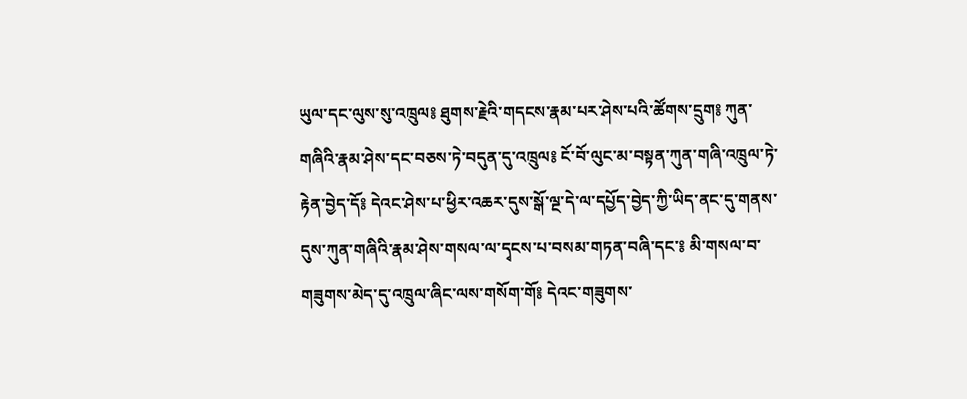ཡུལ་དང་ལུས་སུ་འཁྲུལ༔ ཐུགས་རྗེའི་གདངས་རྣམ་པར་ཤེས་པའི་ཚོགས་དྲུག༔ ཀུན་གཞིའི་རྣམ་ཤེས་དང་བཅས་ཏེ་བདུན་དུ་འཁྲུལ༔ ངོ་བོ་ལུང་མ་བསྟན་ཀུན་གཞི་འཁྲུལ་ཏེ་རྟེན་བྱེད་དོ༔ དེའང་ཤེས་པ་ཕྱིར་འཆར་དུས་སྒོ་ལྔ་དེ་ལ་དཔྱོད་བྱེད་ཀྱི་ཡིད་ནང་དུ་གནས་དུས་ཀུན་གཞིའི་རྣམ་ཤེས་གསལ་ལ་དྭངས་པ་བསམ་གཏན་བཞི་དང་༔ མི་གསལ་བ་གཟུགས་མེད་དུ་འཁྲུལ་ཞིང་ལས་གསོག་གོ༔ དེའང་གཟུགས་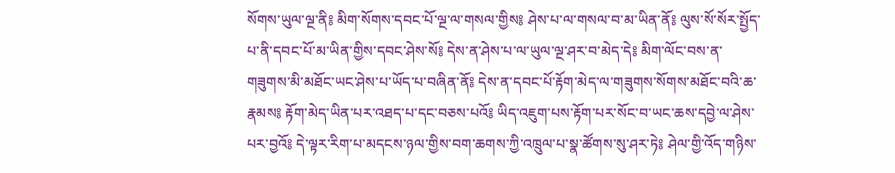སོགས་ཡུལ་ལྔ་ནི༔ མིག་སོགས་དབང་པོ་ལྔ་ལ་གསལ་གྱིས༔ ཤེས་པ་ལ་གསལ་བ་མ་ཡིན་ནོ༔ ལུས་སོ་སོར་སྤྱོད་པ་ནི་དབང་པོ་མ་ཡིན་གྱིས་དབང་ཤེས་སོ༔ དེས་ན་ཤེས་པ་ལ་ཡུལ་ལྔ་ཤར་བ་མེད་དེ༔ མིག་ལོང་བས་ན་གཟུགས་མི་མཐོང་ཡང་ཤེས་པ་ཡོད་པ་བཞིན་ནོ༔ དེས་ན་དབང་པོ་རྟོག་མེད་ལ་གཟུགས་སོགས་མཐོང་བའི་ཆ་རྣམས༔ རྟོག་མེད་ཡིན་པར་འཐད་པ་དང་བཅས་པའོ༔ ཡིད་འཇུག་པས་རྟོག་པར་སོང་བ་ཡང་ཆས་དབྱེ་ལ་ཤེས་པར་བྱའོ༔ དེ་ལྟར་རིག་པ་མདངས་ཉལ་གྱིས་བག་ཆགས་ཀྱི་འཁྲུལ་པ་སྣ་ཚོགས་སུ་ཤར་ཏེ༔ ཤེལ་གྱི་འོད་གཉིས་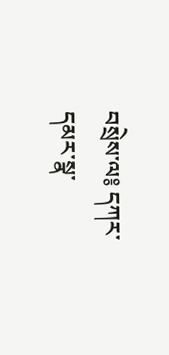བསྲེས་ལ༔ དཀར་དམར་སྣ་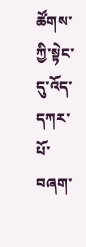ཚོགས་ཀྱི་སྟེང་དུ་འོད་དཀར་པོ་བཞག་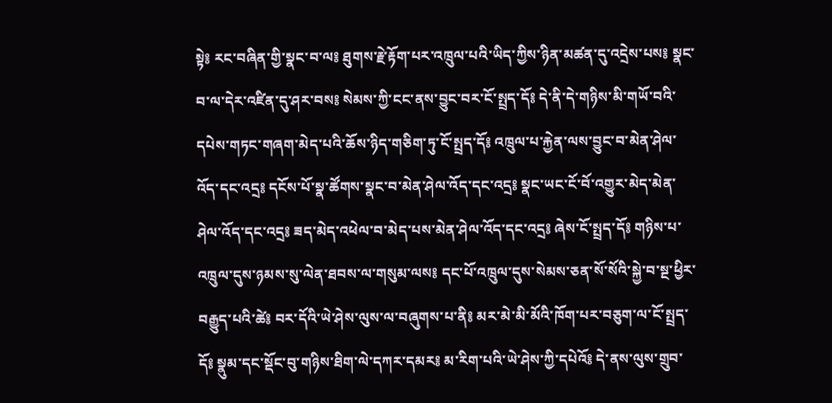སྟེ༔ རང་བཞིན་གྱི་སྣང་བ་ལ༔ ཐུགས་རྗེ་རྟོག་པར་འཁྲུལ་པའི་ཡིད་ཀྱིས་ཉིན་མཚན་དུ་འདྲེས་པས༔ སྣང་བ་ལ་དེར་འཛིན་དུ་ཤར་བས༔ སེམས་ཀྱི་ངང་ནས་བྱུང་བར་ངོ་སྤྲད་དོ༔ དེ་ནི་དེ་གཉིས་མི་གཡོ་བའི་དཔེས་གཏང་གཞག་མེད་པའི་ཆོས་ཉིད་གཅིག་ཏུ་ངོ་སྤྲད་དོ༔ འཁྲུལ་པ་རྐྱེན་ལས་བྱུང་བ་མེན་ཤེལ་འོད་དང་འདྲ༔ དངོས་པོ་སྣ་ཚོགས་སྣང་བ་མེན་ཤེལ་འོད་དང་འདྲ༔ སྣང་ཡང་ངོ་བོ་འགྱུར་མེད་མེན་ཤེལ་འོད་དང་འདྲ༔ ཟད་མེད་འཕེལ་བ་མེད་པས་མེན་ཤེལ་འོད་དང་འདྲ༔ ཞེས་ངོ་སྤྲད་དོ༔ གཉིས་པ་འཁྲུལ་དུས་ཉམས་སུ་ལེན་ཐབས་ལ་གསུམ་ལས༔ དང་པོ་འཁྲུལ་དུས་སེམས་ཅན་སོ་སོའི་སྐྱེ་བ་སྔ་ཕྱིར་བརྒྱུད་པའི་ཚེ༔ བར་དོའི་ཡེ་ཤེས་ལུས་ལ་བཞུགས་པ་ནི༔ མར་མེ་མི་མོའི་ཁོག་པར་བཅུག་ལ་ངོ་སྤྲད་དོ༔ སྣུམ་དང་སྡོང་བུ་གཉིས་ཐིག་ལེ་དཀར་དམར༔ མ་རིག་པའི་ཡེ་ཤེས་ཀྱི་དཔེའོ༔ དེ་ནས་ལུས་གྲུབ་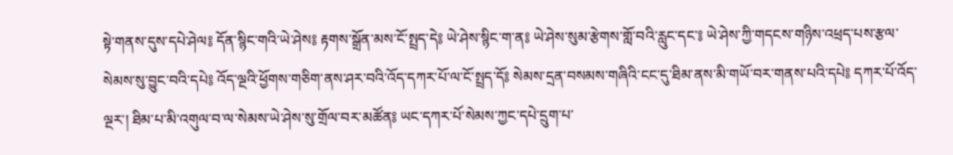སྟེ་གནས་དུས་དཔེ་ཤེལ༔ དོན་སྙིང་གའི་ཡེ་ཤེས༔ རྟགས་སྒྲོན་མས་ངོ་སྤྲད་དེ༔ ཡེ་ཤེས་སྙིང་ག་ན༔ ཡེ་ཤེས་སུམ་རྩེགས་གློ་བའི་རླུང་དང་༔ ཡེ་ཤེས་ཀྱི་གདངས་གཉིས་འཕྲད་པས་རྩལ་སེམས་སུ་བྱུང་བའི་དཔེ༔ འོད་ལྔའི་ཕྱོགས་གཅིག་ནས་ཤར་བའི་འོད་དཀར་པོ་ལ་ངོ་སྤྲད་དོ༔ སེམས་དྲན་བསམས་གཞིའི་ངང་དུ་ཐིམ་ནས་མི་གཡོ་བར་གནས་པའི་དཔེ༔ དཀར་པོ་འོད་ལྔར་། ཐིམ་པ་མི་འགུལ་བ་ལ་སེམས་ཡེ་ཤེས་སུ་གྲོལ་བར་མཚོན༔ ཡང་དཀར་པོ་སེམས་ཀྱང་དཔེ་དྲུག་པ་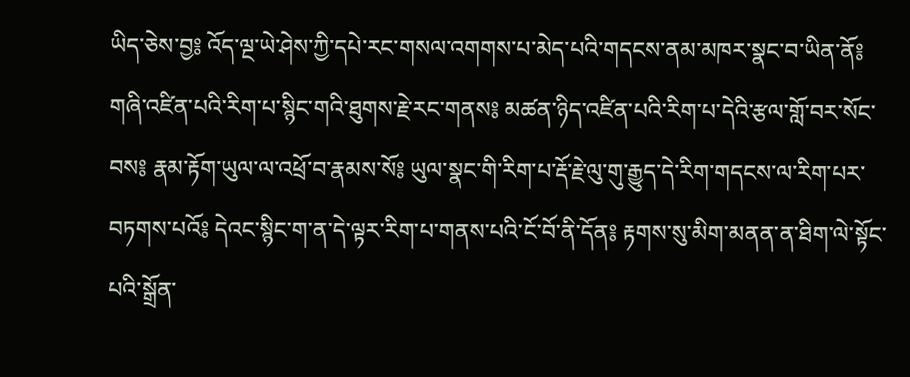ཡིད་ཅེས་བྱ༔ འོད་ལྔ་ཡེ་ཤེས་ཀྱི་དཔེ་རང་གསལ་འགགས་པ་མེད་པའི་གདངས་ནམ་མཁར་སྣང་བ་ཡིན་ནོ༔ གཞི་འཛིན་པའི་རིག་པ་སྙིང་གའི་ཐུགས་རྗེ་རང་གནས༔ མཚན་ཉིད་འཛིན་པའི་རིག་པ་དེའི་རྩལ་གློ་བར་སོང་བས༔ རྣམ་རྟོག་ཡུལ་ལ་འཕྲོ་བ་རྣམས་སོ༔ ཡུལ་སྣང་གི་རིག་པ་རྡོ་རྗེ་ལུ་གུ་རྒྱུད་དེ་རིག་གདངས་ལ་རིག་པར་བཏགས་པའོ༔ དེའང་སྙིང་ག་ན་དེ་ལྟར་རིག་པ་གནས་པའི་ངོ་བོ་ནི་དོན༔ རྟགས་སུ་མིག་མནན་ན་ཐིག་ལེ་སྟོང་པའི་སྒྲོན་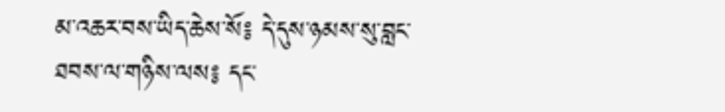མ་འཆར་བས་ཡིད་ཆེས་སོ༔ དེ་དུས་ཉམས་སུ་བླང་ཐབས་ལ་གཉིས་ལས༔ དང་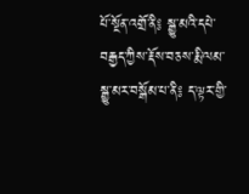པོ་སྔོན་འགྲོ་ནི༔ སྒྱུ་མའི་དཔེ་བརྒྱད་ཀྱིས་རྡོས་བཅས་རྨི་ལམ་སྒྱུ་མར་བསྒོམ་པ་ནི༔ ད་ལྟར་གྱི་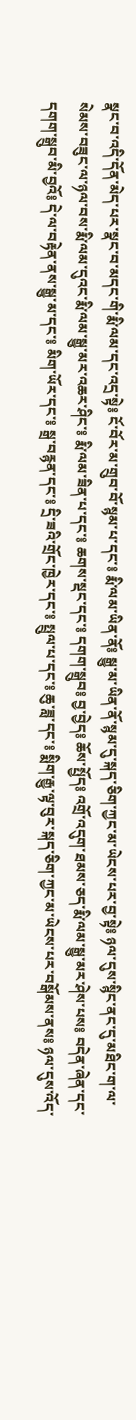སྣང་བ་འདི་དོན་མེད་པར་སྣང་བ་མདང་གི་རྨི་ལམ་དང་འདྲ་སྟེ༔ ངོ་བོར་མ་གྲུབ་བོ་སྙམ་པ་དང་༔ རྨི་ལམ་ཡིན་ནོ༔ སྒྱུ་མ་ཡིན་ནོ་སྙམ་དུ་སྐད་ཅིག་ཀྱང་མ་ཡེངས་པར་བྱ་སྟེ༔ ཉལ་དུས་སྙིང་ནང་དུ་མཐིང་ག་ལ་སེམས་བཟུང་ལ་ཉལ་བས་རྨི་ལམ་དུའང་རྨི་ལམ་སྒྱུ་མར་འཆར་ཤིང་༔ རྨི་ལམ་ཟིན་པ་དང་༔ ཆགས་སྡང་དང་༔ དགག་སྒྲུབ༔ བྱ་བྱེད༔ ཆོས་སྤྱོད༔ འགྲོ་འདུག་ཐམས་ཅད་རྨི་ལམ་སྒྱུ་མར་ཤེས་པས༔ བདེན་ཞེན་དང་དགག་སྒྲུབ་མི་བྱའོ༔ དེ་ལ་བརྟེན་ནས་སྒྱུ་མ་དང་༔ མིག་ཡོར་དང་༔ སྒྲ་བརྙན་དང་༔ དྲི་ཟའི་གྲོང་ཁྱེར་དང་༔ སྤྲུལ་པ་དང་༔ ཆུ་ཟླ་དང་༔ སྨིག་རྒྱུ་ལྟ་བུར་སྐད་ཅིག་ཀྱང་མ་ཡེངས་པར་བསྒོམས་ནས༔ ཉལ་དུས་འོད་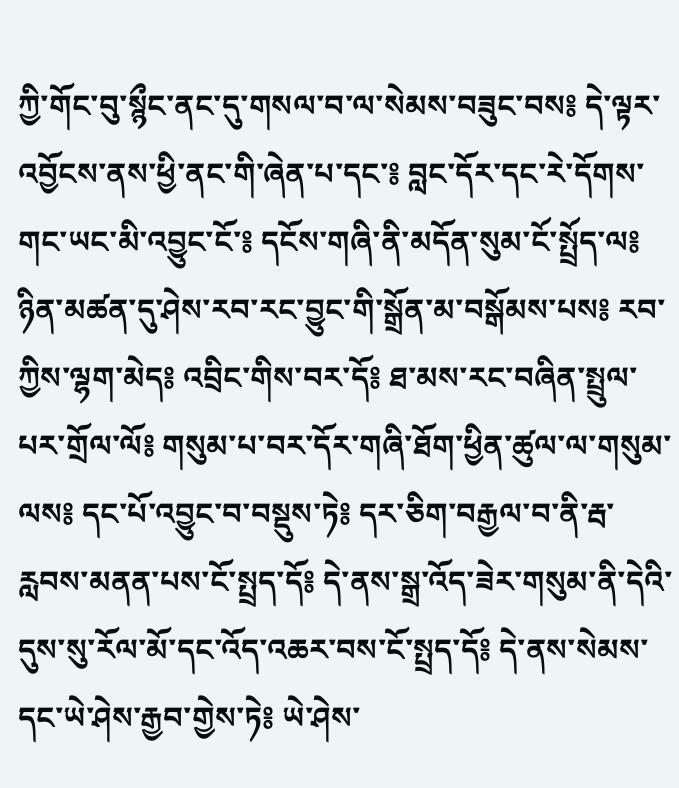ཀྱི་གོང་བུ་སྙྀང་ནང་དུ་གསལ་བ་ལ་སེམས་བཟུང་བས༔ དེ་ལྟར་འབྱོངས་ནས་ཕྱི་ནང་གི་ཞེན་པ་དང་༔ བླང་དོར་དང་རེ་དོགས་གང་ཡང་མི་འབྱུང་ངོ་༔ དངོས་གཞི་ནི་མདོན་སུམ་ངོ་སྤྲོད་ལ༔ ཉིན་མཚན་དུ་ཤེས་རབ་རང་བྱུང་གི་སྒྲོན་མ་བསྒོམས་པས༔ རབ་ཀྱིས་ལྷག་མེད༔ འབྲིང་གིས་བར་དོ༔ ཐ་མས་རང་བཞིན་སྤྲུལ་པར་གྲོལ་ལོ༔ གསུམ་པ་བར་དོར་གཞི་ཐོག་ཕྱིན་ཚུལ་ལ་གསུམ་ལས༔ དང་པོ་འབྱུང་བ་བསྡུས་ཏེ༔ དར་ཅིག་བརྒྱལ་བ་ནི་རྦ་རླབས་མནན་པས་ངོ་སྤྲད་དོ༔ དེ་ནས་སྒྲ་འོད་ཟེར་གསུམ་ནི་དེའི་དུས་སུ་རོལ་མོ་དང་འོད་འཆར་བས་ངོ་སྤྲད་དོ༔ དེ་ནས་སེམས་དང་ཡེ་ཤེས་རྒྱབ་གྱེས་ཏེ༔ ཡེ་ཤེས་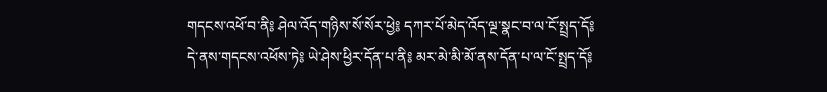གདངས་འཕོ་བ་ནི༔ ཤེལ་འོད་གཉིས་སོ་སོར་ཕྱེ༔ དཀར་པོ་མེད་འོད་ལྔ་སྣང་བ་ལ་ངོ་སྤྲད་དོ༔ དེ་ནས་གདངས་འཕོས་ཏེ༔ ཡེ་ཤེས་ཕྱིར་དོན་པ་ནི༔ མར་མེ་མི་མོ་ནས་དོན་པ་ལ་ངོ་སྤྲད་དོ༔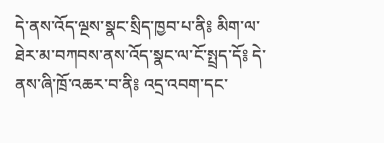དེ་ནས་འོད་ལྔས་སྣང་སྲིད་ཁྱབ་པ་ནི༔ མིག་ལ་ཐེར་མ་བཀབས་ནས་འོད་སྣང་ལ་ངོ་སྤྲད་དོ༔ དེ་ནས་ཞི་ཁྲོ་འཆར་བ་ནི༔ འདྲ་འབག་དང་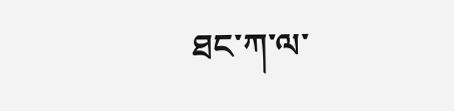ཐང་ཀ་ལ་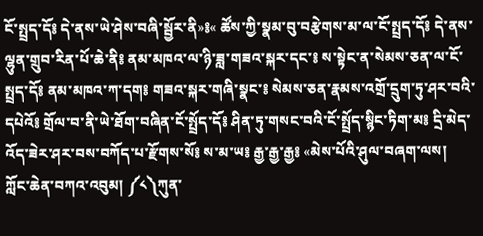ངོ་སྤྲད་དོ༔ དེ་ནས་ཡེ་ཤེས་བཞི་སྦྱོར་ནི»༔« ཚོས་ཀྱི་སྣམ་བུ་བརྩེགས་མ་ལ་ངོ་སྤྲད་དོ༔ དེ་ནས་ལྷུན་གྲུབ་རིན་པོ་ཆེ་ནི༔ ནམ་མཁའ་ལ་ཉི་ཟླ་གཟའ་སྐར་དང་༔ ས་སྟེང་ན་སེམས་ཅན་ལ་ངོ་སྤྲད་དོ༔ ནམ་མཁའ་ཀ་དག༔ གཟའ་སྐར་གཞི་སྣང་༔ སེམས་ཅན་རྣམས་འགྲོ་དྲུག་ཏུ་ཤར་བའི་དཔེའོ༔ གྲོལ་བ་ནི་ཡེ་ཐོག་བཞིན་ངོ་སྤྲོད་དོ༔ ཤིན་ཏུ་གསང་བའི་ངོ་སྤྲོད་སྙིང་ཏིག་མ༔ དྲི་མེད་འོད་ཟེར་ཤར་བས་བཀོད་པ་རྫོགས་སོ༔ ས་མ་ཡ༔ རྒྱ་རྒྱ་རྒྱ༔ «མེས་པོའི་ཤུལ་བཞག་ལས། ཀློང་ཆེན་བཀའ་འབུམ། ༼༨༽ཀུན་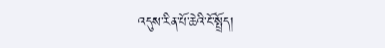འདུས་རིན་པོ་ཆེའི་ངོ་སྤྲོད།